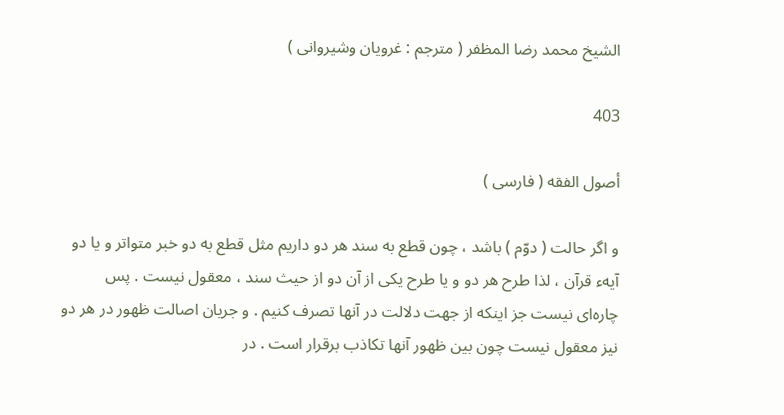الشيخ محمد رضا المظفر ( مترجم : غرويان وشيروانى )

403

أصول الفقه ( فارسى )

و اگر حالت ( دوّم ) باشد ، چون قطع به سند هر دو داريم مثل قطع به دو خبر متواتر و يا دو آيهء قرآن ، لذا طرح هر دو و يا طرح يكى از آن دو از حيث سند ، معقول نيست . پس چاره‌اى نيست جز اينكه از جهت دلالت در آنها تصرف كنيم . و جريان اصالت ظهور در هر دو نيز معقول نيست چون بين ظهور آنها تكاذب برقرار است . در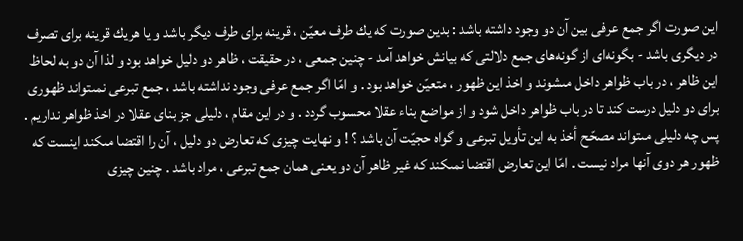اين صورت اگر جمع عرفى بين آن دو وجود داشته باشد : بدين صورت كه يك طرف معيّن ، قرينه براى طرف ديگر باشد و يا هريك قرينه براى تصرف در ديگرى باشد - بگونه‌اى از گونه‌هاى جمع دلالتى كه بيانش خواهد آمد - چنين جمعى ، در حقيقت ، ظاهر دو دليل خواهد بود و لذا آن دو به لحاظ اين ظاهر ، در باب ظواهر داخل مىشوند و اخذ اين ظهور ، متعيّن خواهد بود . و امّا اگر جمع عرفى وجود نداشته باشد ، جمع تبرعى نمىتواند ظهورى براى دو دليل درست كند تا در باب ظواهر داخل شود و از مواضع بناء عقلا محسوب گردد . و در اين مقام ، دليلى جز بناى عقلا در اخذ ظواهر نداريم . پس چه دليلى مىتواند مصحّح أخذ به اين تأويل تبرعى و گواه حجيّت آن باشد ؟ ! و نهايت چيزى كه تعارض دو دليل ، آن را اقتضا مىكند اينست كه ظهور هر دوى آنها مراد نيست . امّا اين تعارض اقتضا نمىكند كه غير ظاهر آن دو يعنى همان جمع تبرعى ، مراد باشد . چنين چيزى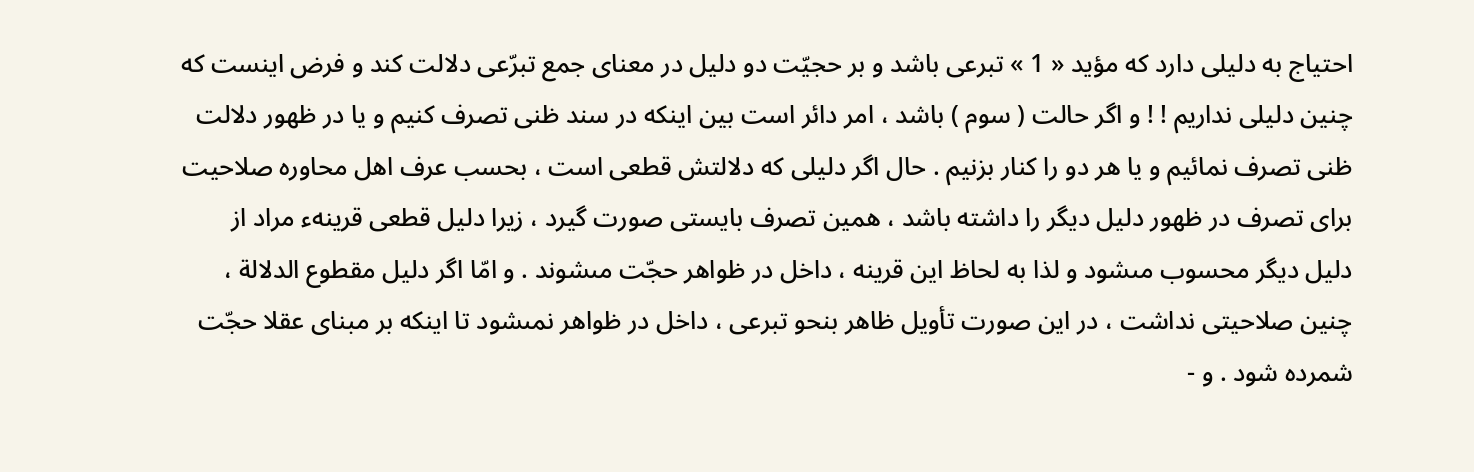احتياج به دليلى دارد كه مؤيد « 1 » تبرعى باشد و بر حجيّت دو دليل در معناى جمع تبرّعى دلالت كند و فرض اينست كه چنين دليلى نداريم ! ! و اگر حالت ( سوم ) باشد ، امر دائر است بين اينكه در سند ظنى تصرف كنيم و يا در ظهور دلالت ظنى تصرف نمائيم و يا هر دو را كنار بزنيم . حال اگر دليلى كه دلالتش قطعى است ، بحسب عرف اهل محاوره صلاحيت براى تصرف در ظهور دليل ديگر را داشته باشد ، همين تصرف بايستى صورت گيرد ، زيرا دليل قطعى قرينهء مراد از دليل ديگر محسوب مىشود و لذا به لحاظ اين قرينه ، داخل در ظواهر حجّت مىشوند . و امّا اگر دليل مقطوع الدلالة ، چنين صلاحيتى نداشت ، در اين صورت تأويل ظاهر بنحو تبرعى ، داخل در ظواهر نمىشود تا اينكه بر مبناى عقلا حجّت شمرده شود . و -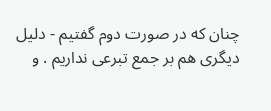چنان كه در صورت دوم گفتيم - دليل ديگرى هم بر جمع تبرعى نداريم . و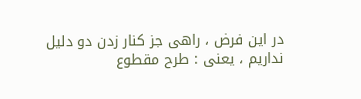در اين فرض ، راهى جز كنار زدن دو دليل نداريم ، يعنى : طرح مقطوع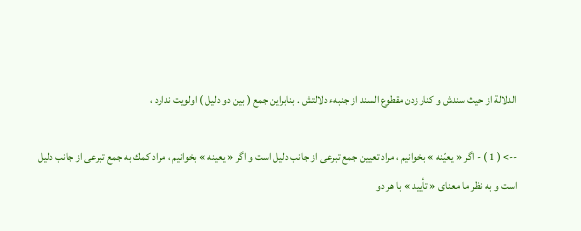الدلالة از حيث سندش و كنار زدن مقطوع السند از جنبهء دلالتش . بنابراين جمع ( بين دو دليل ) اولويت ندارد ،

--> ( 1 ) - اگر « يعيّنه » بخوانيم ، مراد تعيين جمع تبرعى از جانب دليل است و اگر « يعينه » بخوانيم ، مراد كمك به جمع تبرعى از جانب دليل است و به نظر ما معناى « تأييد » با هر دو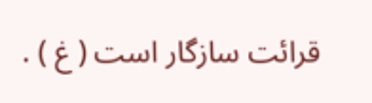قرائت سازگار است ( غ ) .